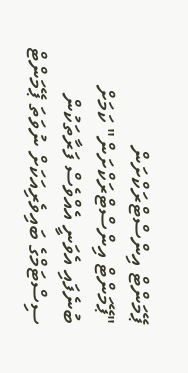ޕޭމަންޓް އިންސްޓްރަކްށަން
"ޕޭމަންޓް އިންސްޓްރަކްށަން" ކަމަށް ބުނެފައި އެވަނީ އެއްވެސް ފަރާތަކުން ސިސްޓަމްގެ ބައިވެރިއަކަށް ނުވަތަ ޕޭމަންޓް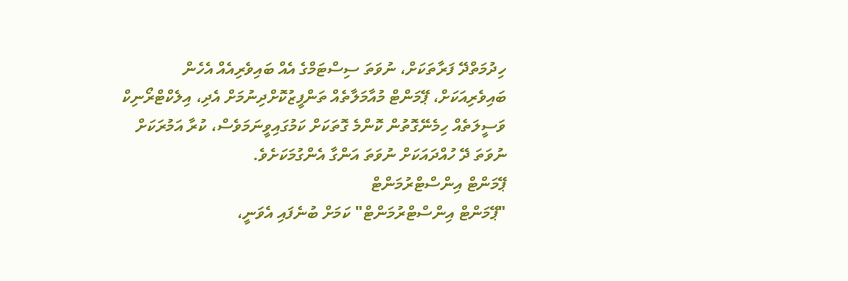ހިދުމަތްދޭ ފަރާތަކަށް، ނުވަތަ ސިސްޓަމްގެ އެއް ބައިވެރިއެއް އެހެން ބައިވެރިއަކަށް، ޕޭމަންޓް މުއާމަލާތެއް ތަންފީޒުކޮށްދިނުމަށް އެދި، އިލެކްޓްރޯނިކް ވަސީލަތެއް ހިމެނޭގޮތުން ކޮންމެ ގޮތަކަށް ކަމުގައިވީނަމަވެސް، ކުރާ އަމުރަކަށް ނުވަތަ ދޭ ހުއްދައަކަށް ނުވަތަ އަންގާ އެންގުމަކަށެވެ.
ޕޭމަންޓް އިންސްޓްރުމަންޓް
"ޕޭމަންޓް އިންސްޓްރުމަންޓް" ކަމަށް ބުނެފައި އެވަނީ،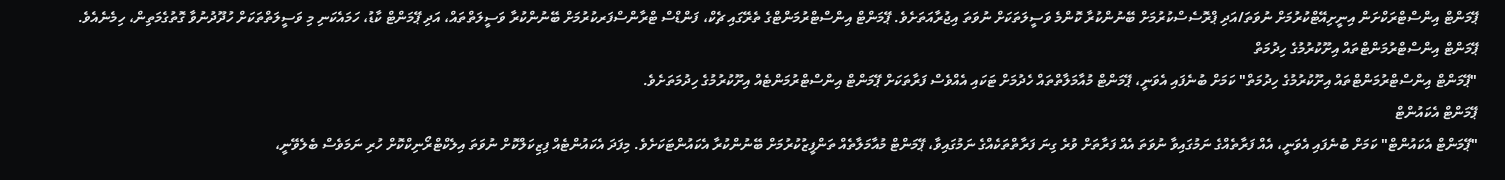ޕޭމަންޓް އިންސްޓްރަކްށަން އިނީށިއޭޓްކުރުމަށް ނުވަތަ/އަދި ޕްރޮސެސްކުރުމަށް ބޭނުންކުރާ ކޮންމެ ވަސީލަތަކަށް ނުވަތަ އިޖުރާއަތަށެވެ. ޕޭމަންޓް އިންސްޓްރުމަންޓްގެ ތެރޭގައި ޗެކް، ފަންޑްސް ޓްރާންސްފަރކުރުމަށް ބޭނުންކުރާ ވަސީލަތްތައް، އަދި ޕޭމަންޓް ކާޑު، ހަމައެކަނި މި ވަސީލަތްތަކަށް ހުދޫދުނުވާ ގޮތުގެމަތިން، ހިމެނެއެވެ.
ޕޭމަންޓް އިންސްޓްރުމަންޓްތައް އިށޫކުރުމުގެ ހިދުމަތް
"ޕޭމަންޓް އިންސްޓްރުމަންޓްތައް އިށޫކުރުމުގެ ހިދުމަތް" ކަމަށް ބުނެފައި އެވަނީ، ޕޭމަންޓް މުއާމަލާތްތައް ހެދުމަށް ޓަކައި އެއްވެސް ފަރާތަކަށް ޕޭމަންޓް އިންސްޓްރުމަންޓެއް އިށޫކުރުމުގެ ހިދުމަތަށެވެ.
ޕޭމަންޓް އެކައުންޓް
"ޕޭމަންޓް އެކައުންޓް" ކަމަށް ބުނެފައި އެވަނީ، އެއް ފަރާތެއްގެ ނަމުގައިވާ ނުވަތަ އެއް ފަރާތަށް ވުރެ ގިނަ ފަރާތްތަކެއްގެ ނަމުގައިވާ، ޕޭމަންޓް މުއާމަލާތެއް ތަންފީޒުކުރުމަށް ބޭނުންކުރާ އެކައުންޓަކަށެވެ. މިފަދަ އެކައުންޓެއް ފިޒިކަލްކޮށް ނުވަތަ އިލެކްޓްރޯނިކްކޮށް ހުރި ނަމަވެސް ބެލެވޭނީ،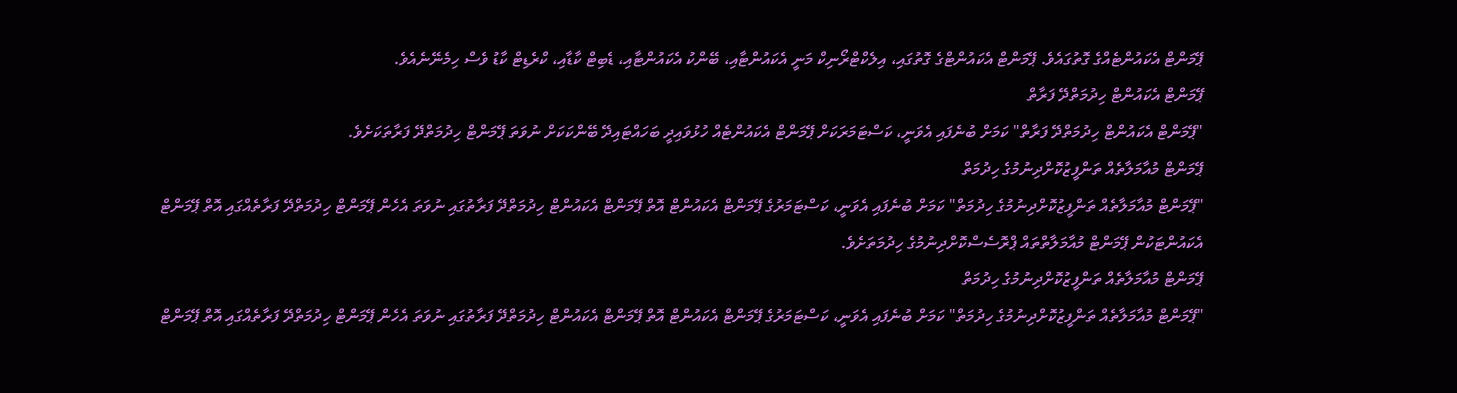ޕޭމަންޓް އެކައުންޓެއްގެ ގޮތުގައެވެ. ޕޭމަންޓް އެކައުންޓްގެ ގޮތުގައި، އިލެކްޓްރޯނިކް މަނީ އެކައުންޓާއި، ބޭންކު އެކައުންޓާއި، ޑެބިޓް ކާޑާއި، ކްރެޑިޓް ކާޑު ވެސް ހިމެނޭނެއެވެ.
ޕޭމަންޓް އެކައުންޓް ހިދުމަތްދޭ ފަރާތް
"ޕޭމަންޓް އެކައުންޓް ހިދުމަތްދޭ ފަރާތް" ކަމަށް ބުނެފައި އެވަނީ، ކަސްޓަމަރަކަށް ޕޭމަންޓް އެކައުންޓެއް ހުޅުވައިދީ ބަހައްޓައިދޭ ބޭންކަކަށް ނުވަތަ ޕޭމަންޓް ހިދުމަތްދޭ ފަރާތަކަށެވެ.
ޕޭމަންޓް މުއާމަލާތެއް ތަންފީޒުކޮށްދިނުމުގެ ހިދުމަތް
"ޕޭމަންޓް މުއާމަލާތެއް ތަންފީޒުކޮށްދިނުމުގެ ހިދުމަތް" ކަމަށް ބުނެފައި އެވަނީ، ކަސްޓަމަރުގެ ޕޭމަންޓް އެކައުންޓް އޮތް ޕޭމަންޓް އެކައުންޓް ހިދުމަތްދޭ ފަރާތުގައި ނުވަތަ އެހެން ޕޭމަންޓް ހިދުމަތްދޭ ފަރާތެއްގައި އޮތް ޕޭމަންޓް އެކައުންޓަކުން ޕޭމަންޓް މުއާމަލާތްތައް ޕްރޮސެސްކޮށްދިނުމުގެ ހިދުމަތަށެވެ.
ޕޭމަންޓް މުއާމަލާތެއް ތަންފީޒުކޮށްދިނުމުގެ ހިދުމަތް
"ޕޭމަންޓް މުއާމަލާތެއް ތަންފީޒުކޮށްދިނުމުގެ ހިދުމަތް" ކަމަށް ބުނެފައި އެވަނީ، ކަސްޓަމަރުގެ ޕޭމަންޓް އެކައުންޓް އޮތް ޕޭމަންޓް އެކައުންޓް ހިދުމަތްދޭ ފަރާތުގައި ނުވަތަ އެހެން ޕޭމަންޓް ހިދުމަތްދޭ ފަރާތެއްގައި އޮތް ޕޭމަންޓް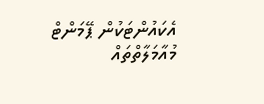އެކައުންޓަކުން ޕޭމަންޓް މުއާމަލާތްތައް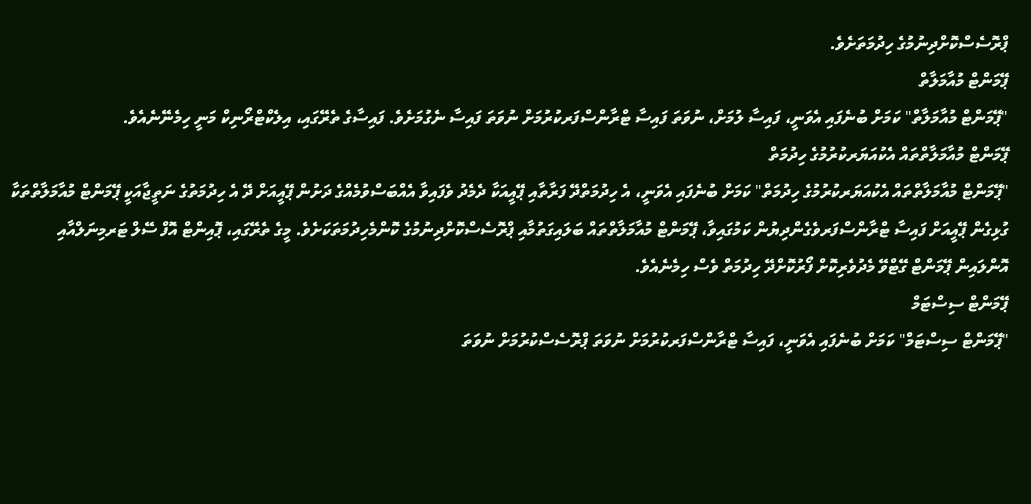ޕްރޮސެސްކޮށްދިނުމުގެ ހިދުމަތަށެވެ.
ޕޭމަންޓް މުއާމަލާތް
"ޕޭމަންޓް މުއާމަލާތް" ކަމަށް ބުނެފައި އެވަނީ، ފައިސާ ލުމަށް، ނުވަތަ ފައިސާ ޓްރާންސްފަރކުރުމަށް ނުވަތަ ފައިސާ ނެގުމަށެވެ. ފައިސާގެ ތެރޭގައި، އިލެކްޓްރޯނިކް މަނީ ހިމެނޭނެއެވެ.
ޕޭމަންޓް މުއާމަލާތްތައް އެކުއަޔަރކުރުމުގެ ހިދުމަތް
"ޕޭމަންޓް މުއާމަލާތްތައް އެކުއަޔަރކުރުމުގެ ހިދުމަތް" ކަމަށް ބުނެފައި އެވަނީ، އެ ހިދުމަތްދޭ ފަރާތާއި ޕޭއީއަކާ ދެމެދު ވެފައިވާ އެއްބަސްވުމެއްގެ ދަށުން ޕޭއީއަށް ދޭ އެ ހިދުމަތުގެ ނަތީޖާއަކީ ޕޭމަންޓް މުއާމަލާތްތަކާ ގުޅިގެން ޕޭއީއަށް ފައިސާ ޓްރާންސްފަރވެގެންދިޔުން ކަމުގައިވާ، ޕޭމަންޓް މުއާމަލާތްތައް ބަލައިގަތުމާއި ޕްރޮސެސްކޮށްދިނުމުގެ ކޮންމެހިދުމަތަކަށެވެ. މީގެ ތެރޭގައި، ޕޮއިންޓް އޮފް ސޭލް ޓަރމިނަލްއާއި އޮންލައިން ޕޭމަންޓް ގޭޓްވޭ މެދުވެރިކޮށް ފޯރުކޮށްދޭ ހިދުމަތް ވެސް ހިމެނެއެވެ.
ޕޭމަންޓް ސިސްޓަމް
"ޕޭމަންޓް ސިސްޓަމް" ކަމަށް ބުނެފައި އެވަނީ، ފައިސާ ޓްރާންސްފަރކުރުމަށް ނުވަތަ ޕްރޮސެސްކުރުމަށް ނުވަތަ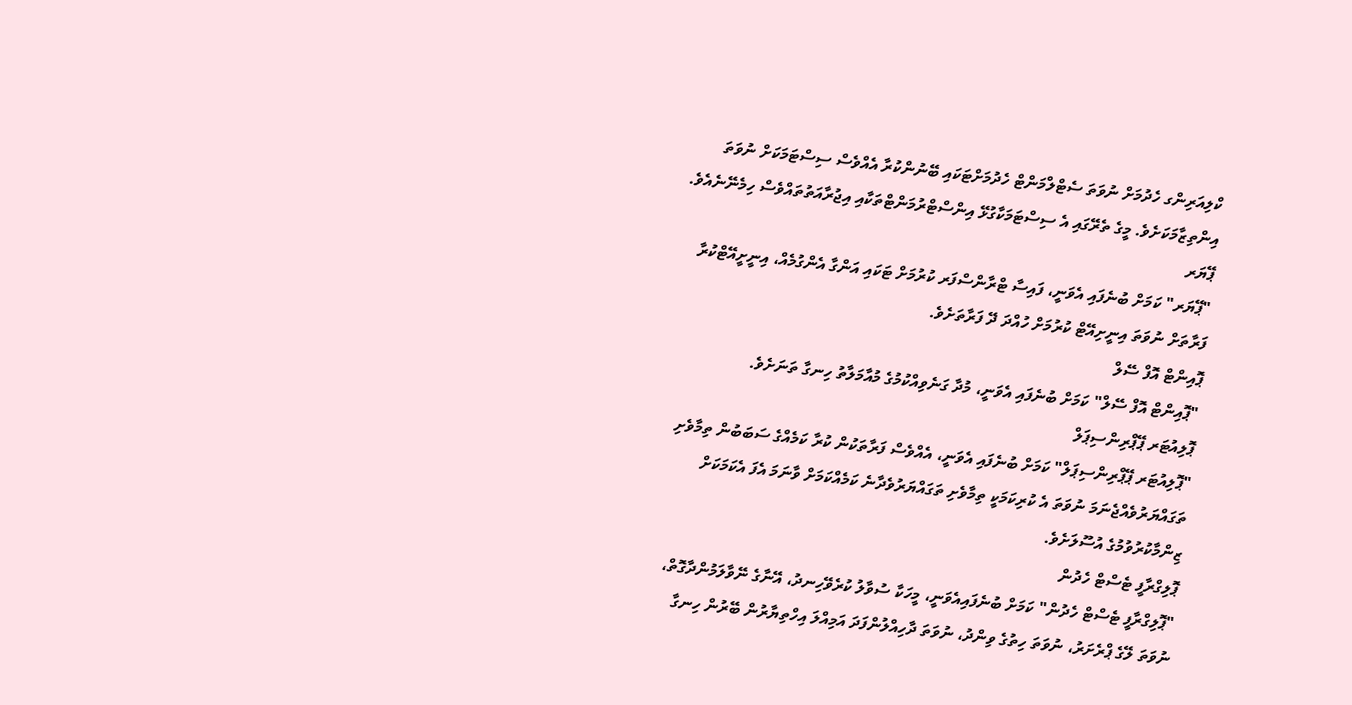ކްލިއަރިންގ ހެދުމަށް ނުވަތަ ސެޓްލްމަންޓް ހެދުމަށްޓަކައި ބޭނުންކުރާ އެއްވެސް ސިސްޓަމަކަށް ނުވަތަ އިންތިޒާމަކަށެވެ. މީގެ ތެރޭގައި އެ ސިސްޓަމަކާގުޅޭ އިންސްޓްރުމަންޓްތަކާއި އިޖުރާއަތުތައްވެސް ހިމެނޭނެއެވެ.
ޕޭޔަރ
"ޕޭޔަރ" ކަމަށް ބުނެފައި އެވަނީ، ފައިސާ ޓްރާންސްފަރ ކުރުމަށް ޓަކައި އަންގާ އެންގުމެއް، އިނީށީއޭޓްކުރާ ފަރާތަށް ނުވަތަ އިނީށިއޭޓް ކުރުމަށް ހުއްދަ ދޭ ފަރާތަށެވެ.
ޕޮއިންޓް އޮފް ސޭލް
"ޕޮއިންޓް އޮފް ސޭލް" ކަމަށް ބުނެފައި އެވަނީ، މުދާ ގަނެވިއްކުމުގެ މުއާމަލާތު ހިނގާ ތަނަށެވެ.
ޕޮލިއުޓަރ ޕޭޕްރިންސިޕަލް
"ޕޮލިއުޓަރ ޕޭޕްރިންސިޕަލް" ކަމަށް ބުނެފައި އެވަނީ، އެއްވެސް ފަރާތަކުން ކުރާ ކަމެއްގެ ސަބަބުން ތިމާވެށި ތަގައްޔަރުވެއްޖެނަމަ ނުވަތަ އެ ކުރިކަމަކީ ތިމާވެށި ތަގައްޔަރުވެދާނެ ކަމެއްކަމަށް ވާނަމަ އެފަ އެކަމަކަށް ޒިންމާކުރުވުމުގެ އުސޫލަށެވެ.
ޕޮލިގްރާފީ ޓެސްޓް ހެދުން
"ޕޮލިގްރާފީ ޓެސްޓް ހެދުން" ކަމަށް ބުނެފައިއެވަނީ، މީހަކާ ސުވާލު ކުރެވޭހިނދު، އޭނާގެ ނޭވާލަމުންދާގޮތް، ނުވަތަ ލޭގެ ޕްރެށަރު، ނުވަތަ ހިތުގެ ވިންދު، ނުވަތަ ދާހިއްލުންފަދަ އަމިއްލަ އިހްތިޔާރުން ބޭރުން ހިނގާ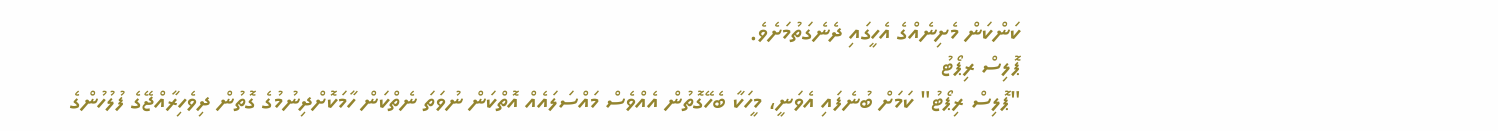ކަންކަން މެށިނެއްގެ އެހީގައި ދެނެގަތުމަށެވެ.
ޕޮލިސް ރިޕޯޓު
"ޕޮލިސް ރިޕޯޓު" ކަމަށް ބުނެފައި އެވަނީ، މީހަކާ ބެހޭގޮތުން އެއްވެސް މައްސަލައެއް އޮތްކަން ނުވަތަ ނެތްކަން ހާމަކޮށްދިނުމުގެ ގޮތުން ދިވެހިރާއްޖޭގެ ފުލުހުންގެ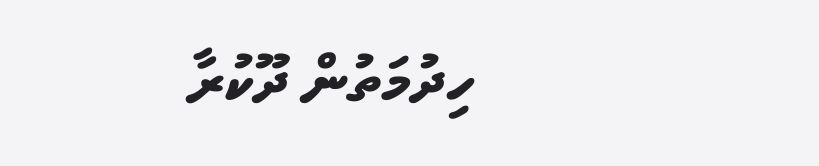ހިދުމަތުން ދޫކުރާ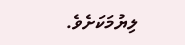ލިޔުމަކަށެވެ.